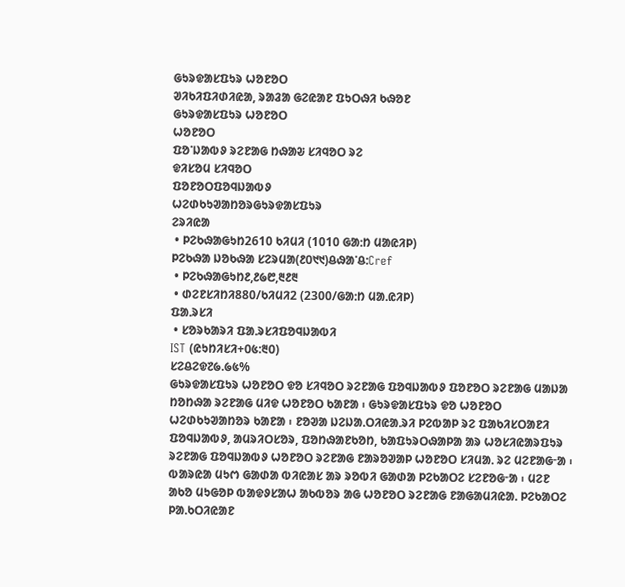ᱜᱩᱨᱫᱟᱥᱯᱩᱨ ᱦᱚᱱᱚᱛ
ᱣᱤᱠᱤᱯᱤᱰᱤᱭᱟ, ᱨᱟᱲᱟ ᱜᱮᱭᱟᱱ ᱯᱩᱛᱷᱤ ᱠᱷᱚᱱ
ᱜᱩᱨᱫᱟᱥᱯᱩᱨ ᱦᱚᱱᱚᱛ
ᱦᱚᱱᱚᱛ
ᱯᱚᱸᱡᱟᱵᱽ ᱨᱮᱱᱟᱜ ᱴᱷᱟᱶ ᱥᱤᱧᱚᱛ ᱨᱮ
ᱫᱤᱥᱚᱢ ᱥᱤᱧᱚᱛ
ᱯᱚᱱᱚᱛᱯᱚᱧᱡᱟᱵᱽ
ᱦᱮᱰᱠᱩᱣᱟᱴᱚᱨᱜᱩᱨᱫᱟᱥᱯᱩᱨ
ᱮᱨᱤᱭᱟ
 • ᱞᱮᱠᱷᱟᱜᱩᱴ2610 ᱠᱤᱢᱤ (1010 ᱜᱟᱺᱴ ᱢᱟᱭᱤᱞ)
ᱞᱮᱠᱷᱟ ᱡᱚᱠᱷᱟ ᱥᱮᱨᱢᱟ(᱒᱐᱑᱑)ᱪᱷᱟᱸᱪ:Cref
 • ᱞᱮᱠᱷᱟᱜᱩᱴ᱒,᱒᱙᱘,᱓᱒᱓
 • ᱰᱮᱱᱥᱤᱴᱤ880/ᱠᱤᱢᱤ2 (2300/ᱜᱟᱺᱴ ᱢᱟᱹᱭᱤᱞ)
ᱯᱟᱹᱨᱥᱤ
 • ᱥᱚᱨᱠᱟᱨᱤ ᱯᱟᱹᱨᱥᱤᱯᱚᱧᱡᱟᱵᱤ
IST (ᱭᱩᱴᱤᱥᱤ+᱐᱕:᱓᱐)
ᱥᱮᱪᱮᱫ᱗᱙.᱙᱕%
ᱜᱩᱨᱫᱟᱥᱯᱩᱨ ᱦᱚᱱᱚᱛ ᱫᱚ ᱥᱤᱧᱚᱛ ᱨᱮᱱᱟᱜ ᱯᱚᱧᱡᱟᱵᱽ ᱯᱚᱱᱚᱛ ᱨᱮᱱᱟᱜ ᱢᱟᱡᱟ ᱴᱚᱴᱷᱟ ᱨᱮᱱᱟᱜ ᱢᱤᱫ ᱦᱚᱱᱚᱛ ᱠᱟᱱᱟ ᱾ ᱜᱩᱨᱫᱟᱥᱯᱩᱨ ᱫᱚ ᱦᱚᱱᱚᱛ ᱦᱮᱰᱠᱩᱣᱟᱴᱚᱨ ᱠᱟᱱᱟ ᱾ ᱱᱚᱣᱟ ᱡᱮᱡᱟᱹᱛᱤᱭᱟᱹᱨᱤ ᱞᱮᱵᱟᱞ ᱨᱮ ᱯᱟᱠᱤᱥᱛᱟᱱᱤ ᱯᱚᱧᱡᱟᱵᱽ, ᱟᱢᱨᱤᱛᱥᱚᱨ, ᱯᱚᱴᱷᱟᱱᱠᱚᱴ, ᱠᱟᱯᱩᱨᱛᱷᱟᱞᱟ ᱟᱨ ᱦᱚᱥᱤᱭᱟᱨᱯᱩᱨ ᱨᱮᱱᱟᱜ ᱯᱚᱧᱡᱟᱵᱽ ᱦᱚᱱᱚᱛ ᱨᱮᱱᱟᱜ ᱱᱟᱨᱚᱣᱟᱞ ᱦᱚᱱᱚᱛ ᱥᱤᱢᱟᱹ ᱨᱮ ᱢᱮᱱᱟᱜᱼᱟ ᱾ ᱵᱟᱨᱭᱟ ᱢᱩᱬ ᱜᱟᱰᱟ ᱵᱤᱭᱟᱥ ᱟᱨ ᱨᱚᱵᱤ ᱜᱟᱰᱟ ᱞᱮᱠᱟᱛᱮ ᱥᱮᱱᱚᱜᱼᱟ ᱾ ᱢᱮᱱ ᱟᱠᱚ ᱢᱩᱜᱚᱞ ᱵᱟᱫᱽᱥᱟᱦ ᱟᱠᱵᱚᱨ ᱟᱜ ᱦᱚᱱᱚᱛ ᱨᱮᱱᱟᱜ ᱱᱟᱜᱟᱢᱤᱭᱟᱹ ᱞᱮᱠᱟᱛᱮ ᱞᱟᱹᱠᱛᱤᱭᱟᱱ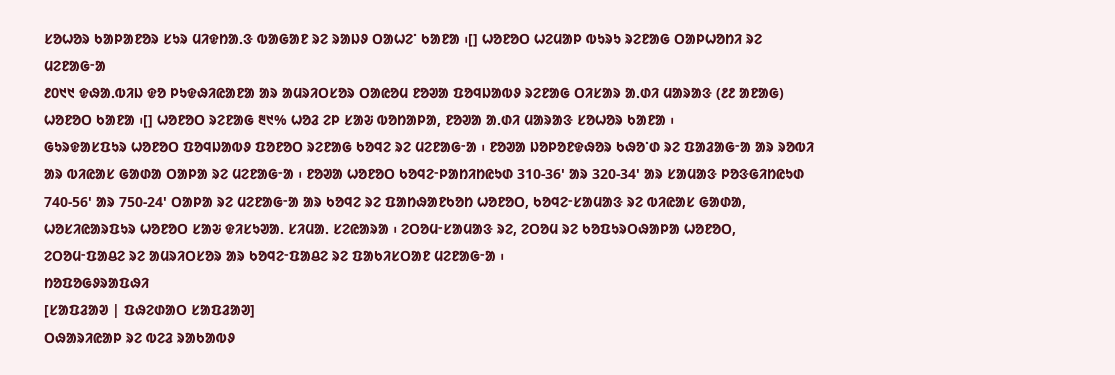ᱥᱚᱦᱚᱨ ᱠᱟᱞᱟᱱᱚᱨ ᱥᱩᱨ ᱢᱤᱫᱴᱟᱹᱝ ᱵᱟᱜᱟᱱ ᱨᱮ ᱨᱟᱡᱽ ᱛᱟᱦᱮᱸ ᱠᱟᱱᱟ ᱾[] ᱦᱚᱱᱚᱛ ᱦᱮᱢᱟᱞ ᱵᱩᱨᱩ ᱨᱮᱱᱟᱜ ᱛᱟᱞᱦᱚᱴᱤ ᱨᱮ ᱢᱮᱱᱟᱜᱼᱟ
᱒᱐᱑᱑ ᱫᱷᱟᱹᱵᱤᱡ ᱫᱚ ᱞᱩᱫᱷᱤᱭᱟᱱᱟ ᱟᱨ ᱟᱢᱨᱤᱛᱥᱚᱨ ᱛᱟᱭᱚᱢ ᱱᱚᱣᱟ ᱯᱚᱧᱡᱟᱵᱽ ᱨᱮᱱᱟᱜ ᱛᱤᱥᱟᱨ ᱟᱹᱰᱤ ᱢᱟᱨᱟᱝ (᱒᱒ ᱟᱱᱟᱜ) ᱦᱚᱱᱚᱛ ᱠᱟᱱᱟ ᱾[] ᱦᱚᱱᱚᱛ ᱨᱮᱱᱟᱜ ᱓᱑% ᱦᱚᱲ ᱮᱞ ᱥᱟᱶ ᱵᱚᱴᱟᱞᱟ, ᱱᱚᱣᱟ ᱟᱹᱰᱤ ᱢᱟᱨᱟᱝ ᱥᱚᱦᱚᱨ ᱠᱟᱱᱟ ᱾
ᱜᱩᱨᱫᱟᱥᱯᱩᱨ ᱦᱚᱱᱚᱛ ᱯᱚᱧᱡᱟᱵᱽ ᱯᱚᱱᱚᱛ ᱨᱮᱱᱟᱜ ᱠᱚᱧᱮ ᱨᱮ ᱢᱮᱱᱟᱜᱼᱟ ᱾ ᱱᱚᱣᱟ ᱡᱚᱞᱚᱱᱫᱷᱚᱨ ᱠᱷᱚᱸᱰ ᱨᱮ ᱯᱟᱲᱟᱜᱼᱟ ᱟᱨ ᱨᱚᱵᱤ ᱟᱨ ᱵᱤᱭᱟᱥ ᱜᱟᱰᱟ ᱛᱟᱞᱟ ᱨᱮ ᱢᱮᱱᱟᱜᱼᱟ ᱾ ᱱᱚᱣᱟ ᱦᱚᱱᱚᱛ ᱠᱚᱧᱮᱼᱞᱟᱴᱤᱴᱭᱩᱰ 310-36' ᱟᱨ 320-34' ᱟᱨ ᱥᱟᱢᱟᱝ ᱞᱚᱝᱜᱤᱴᱭᱩᱰ 740-56' ᱟᱨ 750-24' ᱛᱟᱞᱟ ᱨᱮ ᱢᱮᱱᱟᱜᱼᱟ ᱟᱨ ᱠᱚᱧᱮ ᱨᱮ ᱯᱟᱴᱷᱟᱱᱠᱚᱴ ᱦᱚᱱᱚᱛ, ᱠᱚᱧᱮᱼᱥᱟᱢᱟᱝ ᱨᱮ ᱵᱤᱭᱟᱥ ᱜᱟᱰᱟ, ᱦᱚᱥᱤᱭᱟᱨᱯᱩᱨ ᱦᱚᱱᱚᱛ ᱥᱟᱶ ᱫᱤᱥᱩᱣᱟᱹ ᱥᱤᱢᱟᱹ ᱥᱮᱭᱟᱨᱟ ᱾ ᱮᱛᱚᱢᱼᱥᱟᱢᱟᱝ ᱨᱮ, ᱮᱛᱚᱢ ᱨᱮ ᱠᱚᱯᱩᱨᱛᱷᱟᱞᱟ ᱦᱚᱱᱚᱛ, ᱮᱛᱚᱢᱼᱯᱟᱪᱮ ᱨᱮ ᱟᱢᱨᱤᱛᱥᱚᱨ ᱟᱨ ᱠᱚᱧᱮᱼᱯᱟᱪᱮ ᱨᱮ ᱯᱟᱠᱤᱥᱛᱟᱱ ᱢᱮᱱᱟᱜᱼᱟ ᱾
ᱴᱚᱯᱚᱜᱽᱨᱟᱯᱷᱤ
[ᱥᱟᱯᱲᱟᱣ | ᱯᱷᱮᱰᱟᱛ ᱥᱟᱯᱲᱟᱣ]
ᱛᱷᱟᱨᱤᱭᱟᱞ ᱨᱮ ᱵᱮᱲ ᱨᱟᱠᱟᱵᱽ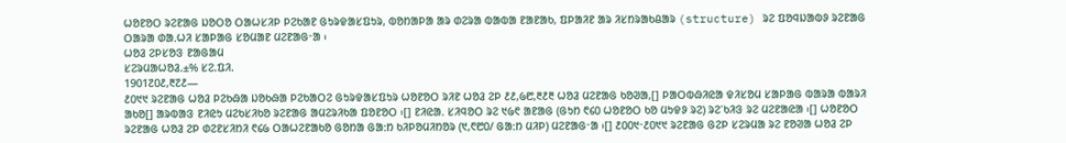ᱦᱚᱱᱚᱛ ᱨᱮᱱᱟᱜ ᱡᱚᱛᱚ ᱛᱟᱦᱥᱤᱞ ᱞᱮᱠᱟᱱ ᱜᱩᱨᱫᱟᱥᱯᱩᱨ, ᱵᱚᱴᱟᱞᱟ ᱟᱨ ᱰᱮᱨᱟ ᱵᱟᱵᱟ ᱱᱟᱱᱟᱠ, ᱯᱞᱟᱤᱱ ᱟᱨ ᱤᱥᱴᱨᱟᱠᱪᱟᱨ (structure) ᱨᱮ ᱯᱚᱧᱡᱟᱵᱽ ᱨᱮᱱᱟᱜ ᱛᱟᱨᱟ ᱰᱟᱹᱦᱤ ᱥᱟᱞᱟᱜ ᱥᱚᱢᱟᱱ ᱢᱮᱱᱟᱜᱼᱟ ᱾
ᱦᱚᱲ ᱮᱞᱥᱚᱝ ᱱᱟᱜᱟᱢ
ᱥᱮᱨᱢᱟᱦᱚᱲ.±% ᱥᱮ.ᱯᱤ.
1901᱗᱐᱒,᱓᱗᱒—
᱒᱐᱑᱑ ᱨᱮᱱᱟᱜ ᱦᱚᱲ ᱞᱮᱠᱷᱟ ᱡᱚᱠᱷᱟ ᱞᱮᱠᱟᱛᱮ ᱜᱩᱨᱫᱟᱥᱯᱩᱨ ᱦᱚᱱᱚᱛ ᱨᱤᱱ ᱦᱚᱲ ᱮᱞ ᱒᱒,᱙᱘,᱓᱒᱓ ᱦᱚᱲ ᱢᱮᱱᱟᱜ ᱠᱚᱣᱟ,[] ᱞᱟᱛᱵᱷᱤᱭᱟ ᱫᱤᱥᱚᱢ ᱥᱟᱞᱟᱜ ᱵᱟᱨᱟ ᱵᱟᱨᱤ ᱟᱠᱚ[] ᱟᱨᱵᱟᱝ ᱱᱤᱭᱩ ᱢᱮᱠᱥᱤᱠᱚ ᱨᱮᱱᱟᱜ ᱟᱢᱮᱨᱤᱠᱟ ᱯᱚᱱᱚᱛ ᱾[] ᱱᱤᱭᱟᱹ ᱥᱤᱧᱚᱛ ᱨᱮ ᱑᱙᱖ ᱟᱱᱟᱜ (ᱜᱩᱴ ᱖᱔᱐ ᱦᱚᱱᱚᱛ ᱠᱚ ᱢᱩᱫᱽ ᱨᱮ) ᱨᱮᱸᱠᱤᱝ ᱨᱮ ᱢᱮᱱᱟᱭᱟ ᱾[] ᱦᱚᱱᱚᱛ ᱨᱮᱱᱟᱜ ᱦᱚᱲ ᱮᱞ ᱰᱮᱱᱥᱤᱴᱤ ᱖᱔᱙ ᱛᱟᱦᱮᱱᱟᱠᱚ ᱜᱚᱴᱟ ᱜᱟᱺᱴ ᱠᱤᱞᱚᱢᱤᱴᱚᱨ (᱑,᱖᱘᱐/ ᱜᱟᱺᱴ ᱢᱤᱞ) ᱢᱮᱱᱟᱜᱼᱟ ᱾[] ᱒᱐᱐᱑ᱼ᱒᱐᱑᱑ ᱨᱮᱱᱟᱜ ᱜᱮᱞ ᱥᱮᱨᱢᱟ ᱨᱮ ᱱᱚᱣᱟ ᱦᱚᱲ ᱮᱞ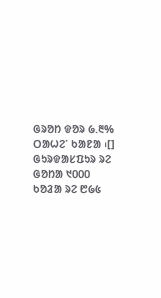ᱜᱨᱚᱴ ᱫᱚᱨ ᱙.᱓% ᱛᱟᱦᱮᱸ ᱠᱟᱱᱟ ᱾[] ᱜᱩᱨᱫᱟᱥᱯᱩᱨ ᱨᱮ ᱜᱚᱴᱟ ᱑᱐᱐᱐ ᱠᱚᱲᱟ ᱨᱮ ᱘᱙᱕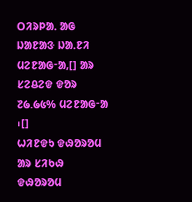ᱛᱤᱨᱞᱟᱹ ᱟᱜ ᱡᱟᱱᱟᱝ ᱡᱟᱹᱱᱤ ᱢᱮᱱᱟᱜᱼᱟ,[] ᱟᱨ ᱥᱮᱪᱮᱫ ᱫᱚᱨ ᱗᱙.᱙᱕% ᱢᱮᱱᱟᱜᱼᱟ ᱾[]
ᱦᱤᱱᱫᱩ ᱫᱷᱚᱨᱚᱢ ᱟᱨ ᱥᱤᱠᱷ ᱫᱷᱚᱨᱚᱢ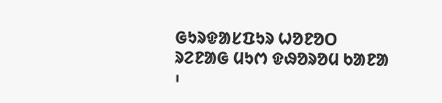ᱜᱩᱨᱫᱟᱥᱯᱩᱨ ᱦᱚᱱᱚᱛ ᱨᱮᱱᱟᱜ ᱢᱩᱬ ᱫᱷᱚᱨᱚᱢ ᱠᱟᱱᱟ ᱾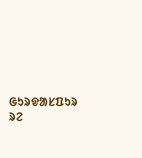ᱜᱩᱨᱫᱟᱥᱯᱩᱨ ᱨᱮ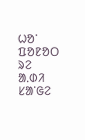ᱦᱚᱸ ᱯᱚᱱᱚᱛ ᱨᱮ ᱟᱹᱰᱤ ᱥᱟᱸᱜᱮ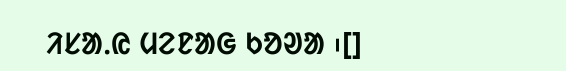ᱤᱥᱟᱹᱭ ᱢᱮᱱᱟᱜ ᱠᱚᱣᱟ ᱾[]